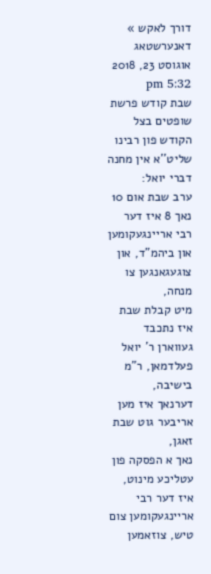דורך לאקש » דאנערשטאג אוגוסט 23, 2018 5:32 pm
שבת קודש פרשת שופטים בצל הקודש פון רבינו שליט''א אין מחנה דברי יואל:
ערב שבת אום 10 נאך 8 איז דער רבי אריינגעקומען און ביהמ"ד, און צוגעגאנגען צו מנחה,
מיט קבלת שבת איז נתכבד געווארן ר' יואל פעלדמאן, ר"מ בישיבה,
דערנאך איז מען אריבער גוט שבת זאגן,
נאך א הפסקה פון עטליכע מינוט, איז דער רבי אריינגעקומען צום טיש, צוזאמען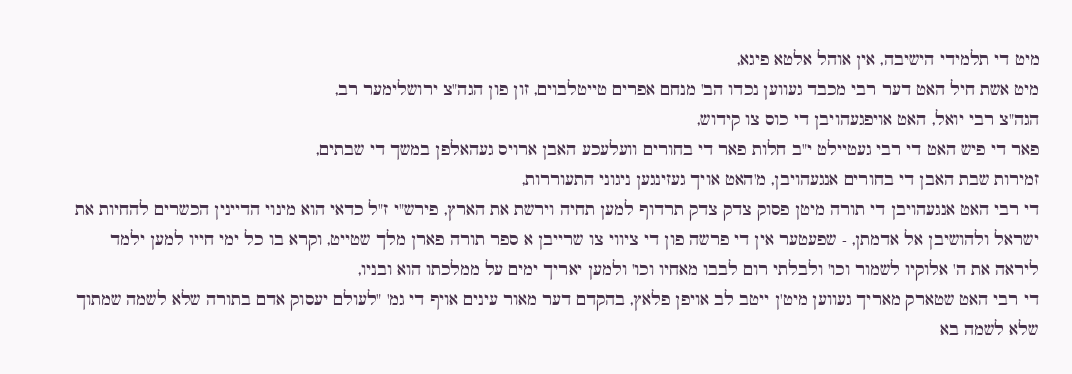מיט די תלמידי הישיבה, אין אוהל אלטא פיגא,
מיט אשת חיל האט דער רבי מכבד געווען נכדו הב' מנחם אפרים טייטלבוים, זון פון הגה"צ ירושלימער רב,
הגה"צ רבי יואל, האט אויפגעהויבן די כוס צו קידוש,
פאר די פיש האט די רבי געטיילט י"ב חלות פאר די בחורים וועלעכע האבן ארויס געהאלפן במשך די שבתים,
זמירות שבת האבן די בחורים אנגעהויבן, מ'האט אויך געזינגען ניגוני התעוררות,
די רבי האט אנגעהויבן די תורה מיטן פסוק צדק צדק תרדוף למען תחיה וירשת את הארץ, פירש"י ז"ל כדאי הוא מינוי הדיינין הכשרים להחיות את ישראל ולהושיבן אל אדמתן, - שפעטער אין די פרשה פון די ציווי צו שרייבן א ספר תורה פארן מלך שטייט, וקרא בו כל ימי חייו למען ילמד ליראה את ה' אלוקיו לשמור וכו' ולבלתי רום לבבו מאחיו וכו' ולמען יאריך ימים על ממלכתו הוא ובניו,
די רבי האט שטארק מאריך געווען מיט'ן ייטב לב אויפן פלאץ, בהקדם דער מאור עינים אויף די גמ' "לעולם יעסוק אדם בתורה שלא לשמה שמתוך שלא לשמה בא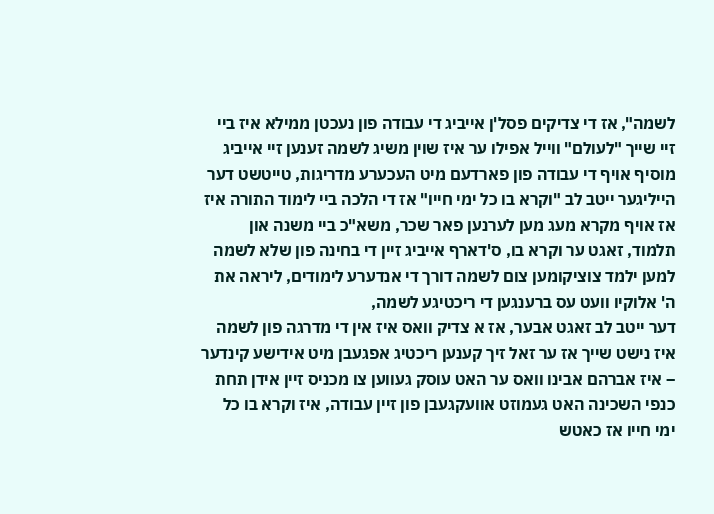לשמה", אז די צדיקים פסל'ן אייביג די עבודה פון נעכטן ממילא איז ביי זיי שייך "לעולם" ווייל אפילו ער איז שוין משיג לשמה זענען זיי אייביג מוסיף אויף די עבודה פון פארדעם מיט העכערע מדריגות, טייטשט דער הייליגער ייטב לב "וקרא בו כל ימי חייו" אז די הלכה ביי לימוד התורה איז אז אויף מקרא מעג מען לערנען פאר שכר, משא"כ ביי משנה און תלמוד, זאגט ער וקרא בו, ס'דארף אייביג זיין די בחינה פון שלא לשמה למען ילמד צוציקומען צום לשמה דורך די אנדערע לימודים, ליראה את ה' אלוקיו וועט עס ברענגען די ריכטיגע לשמה,
דער ייטב לב זאגט אבער, אז א צדיק וואס איז אין די מדרגה פון לשמה איז נישט שייך אז ער זאל זיך קענען ריכטיג אפגעבן מיט אידישע קינדער – איז אברהם אבינו וואס ער האט עוסק געווען צו מכניס זיין אידן תחת כנפי השכינה האט געמוזט אוועקגעבן פון זיין עבודה, איז וקרא בו כל ימי חייו אז כאטש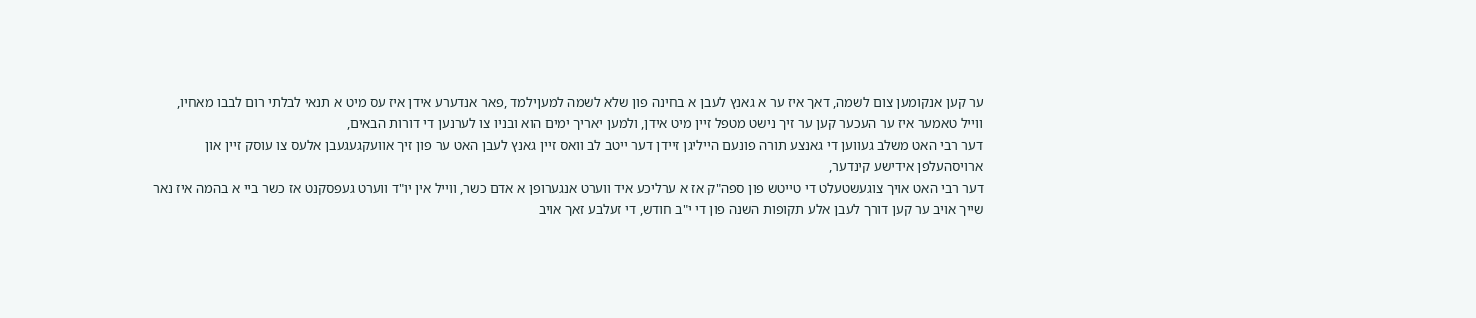ער קען אנקומען צום לשמה, דאך איז ער א גאנץ לעבן א בחינה פון שלא לשמה למעןילמד ,פאר אנדערע אידן איז עס מיט א תנאי לבלתי רום לבבו מאחיו, ווייל טאמער איז ער העכער קען ער זיך נישט מטפל זיין מיט אידן, ולמען יאריך ימים הוא ובניו צו לערנען די דורות הבאים,
דער רבי האט משלב געווען די גאנצע תורה פונעם הייליגן זיידן דער ייטב לב וואס זיין גאנץ לעבן האט ער פון זיך אוועקגעגעבן אלעס צו עוסק זיין און ארויסהעלפן אידישע קינדער,
דער רבי האט אויך צוגעשטעלט די טייטש פון ספה"ק אז א ערליכע איד ווערט אנגערופן א אדם כשר, ווייל אין יו"ד ווערט געפסקנט אז כשר ביי א בהמה איז נאר שייך אויב ער קען דורך לעבן אלע תקופות השנה פון די י"ב חודש, די זעלבע זאך אויב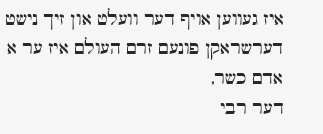איז געווען אויף דער וועלט און זיך נישט דערשראקן פונעם זרם העולם איז ער א אדם כשר,
דער רבי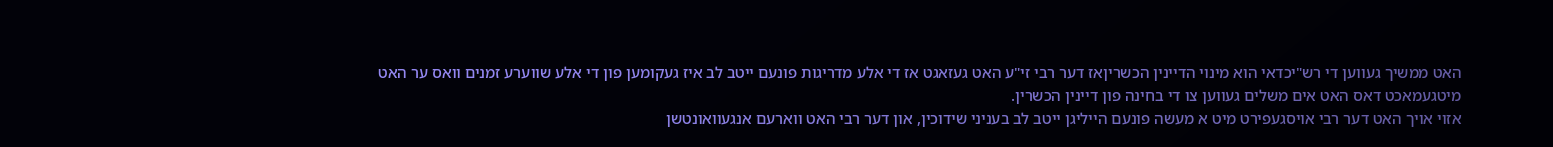האט ממשיך געווען די רש"יכדאי הוא מינוי הדיינין הכשריןאז דער רבי זי"ע האט געזאגט אז די אלע מדריגות פונעם ייטב לב איז געקומען פון די אלע שווערע זמנים וואס ער האט מיטגעמאכט דאס האט אים משלים געווען צו די בחינה פון דיינין הכשרין.
אזוי אויך האט דער רבי אויסגעפירט מיט א מעשה פונעם הייליגן ייטב לב בעניני שידוכין, און דער רבי האט ווארעם אנגעוואונטשן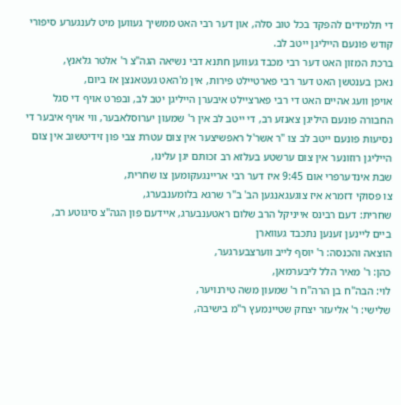די תלמידים להפקד בכל טוב סלה, און דער רבי האט ממשיך געווען מיט לענגערע סיפורי קודש פונעם הייליגן ייטב לב.
ברכת המזון האט דער רבי מכבד געווען חתנא דבי נשיאה הגה"צ ר' אלטר גלאנץ,
נאכן בענטשן האט דער רבי פארטיילט פירות, אין מ'האט געטאנצן אז ביום,
אויפן וועג אהיים האט די רבי פארציילט איבערן הייליגן יטב לב, ובפרט אויף די סגל החבורה פונעם היליגן צאנזע רב, די ייטב לב אין ר' שמעון יערוסלאבער, ווי אויף איבער די נסיעות פונעם ייטב לב צו "ר אשר'ל ראפשיצער אין צום עטרת צבי פון זידיטשוב אין צום הייליגן רוזונער אין צום ערשטע בעלזא רב זכותם יגן עלינו,
שבת אינדערפרי אום 9:45 איז דער רבי אריינגעקומען צו שחרית,
צו פסוקי דזמרא איז צוגעגאנגען הב' ב"ר שרגא בלומענבערג,
שחרית: דעם רבינס אייניקל הרב שלום ראטענבערג, איידעם פון הגה"צ סיגוטע רב,
ביים ליינען זענען נתכבד געווארן
הוצאה והכנסה: ר' יוסף לייב ווערצבערגער,
כהן: ר' מאיר הלל ליבערמאן,
לוי: הבה"ח בן הרה"ח ר' שמעון משה טירנויער,
שלישי: ר' אליעזר יצחק שטיינמעץ ר"מ בישיבה,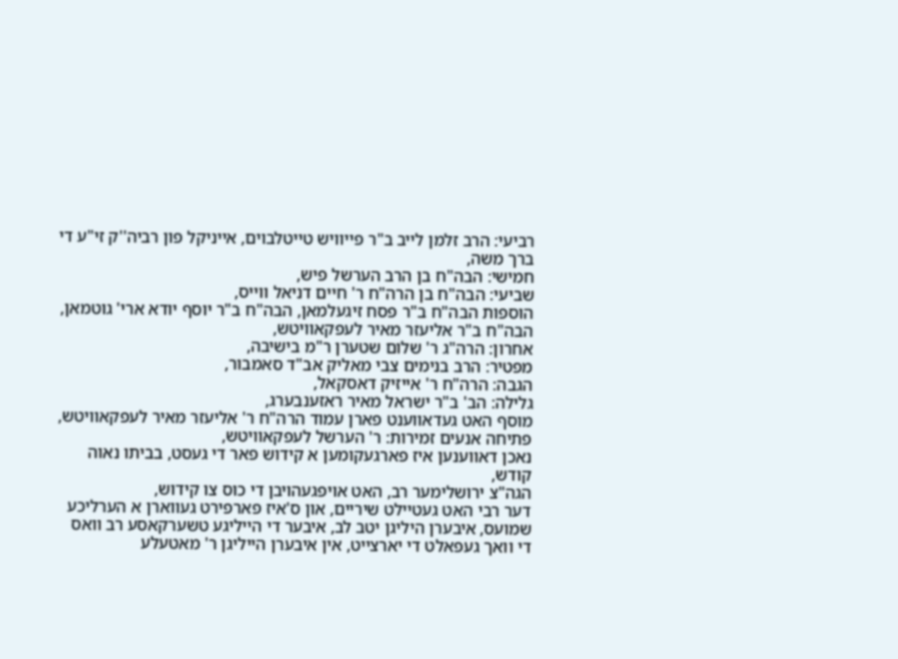רביעי: הרב זלמן לייב ב"ר פייוויש טייטלבוים, אייניקל פון רביה''ק זי"ע די ברך משה,
חמישי: הבה"ח בן הרב הערשל פיש,
שביעי: הבה"ח בן הרה"ח ר' חיים דניאל ווייס,
הוספות הבה"ח ב"ר פסח זיגעלמאן, הבה"ח ב"ר יוסף יודא ארי' גוטמאן, הבה"ח ב"ר אליעזר מאיר לעפקאוויטש,
אחרון: הרה"ג ר' שלום שטערן ר"מ בישיבה,
מפטיר: הרב בנימים צבי מאליק אב"ד סאמבור,
הגבה: הרה"ח ר' אייזיק דאסקאל,
גלילה: הב' ב"ר ישראל מאיר ראזענבערג,
מוסף האט געדאווענט פארן עמוד הרה"ח ר' אליעזר מאיר לעפקאוויטש,
פתיחה אנעים זמירות: ר' הערשל לעפקאוויטש,
נאכן דאווענען איז פארגעקומען א קידוש פאר די געסט, בביתו נאוה קודש,
הגה"צ ירושלימער רב, האט אויפגעהויבן די כוס צו קידוש,
דער רבי האט געטיילט שיריים, און ס'איז פארפירט געווארן א הערליכע שמועס, איבערן היליגן יטב לב, איבער די הייליגע טשערקאסע רב וואס די וואך געפאלט די יארצייט, אין איבערן הייליגן ר' מאטעלע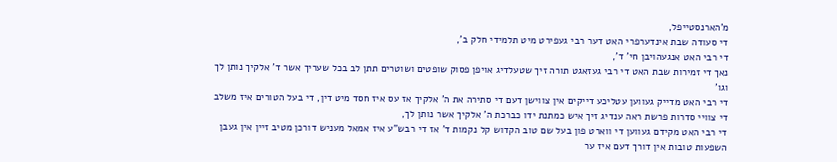מ'הארנסטייפל,
די סעודה שבת אינדערפרי האט דער רבי געפירט מיט תלמידי חלק ב',
די רבי האט אנגעהויבן חי' ד',
נאך די זמירות שבת האט די רבי געזאגט תורה זיך שטעלדיג אויפן פסוק שופטים ושוטרים תתן לב בכל שעריך אשר ד' אלקיך נותן לך וגו'
די רבי האט מדייק געווען עטליכע דייקים אין צווישן דעם די סתירה את ה' אלקיך אז עס איז חסד מיט דין, די בעל הטורים איז משלב די צוויי סדרות פרשת ראה ענדיג זיך איש כמתנת ידו כברכת ה' אלקיך אשר נותן לך,
די רבי האט מקידם געווען די ווארט פון בעל שם טוב הקדוש קל נקמות ד' אז די רבש"ע איז אמאל מעניש דורכן מטיב זיין אין געבן השפעות טובות אין דורך דעם איז ער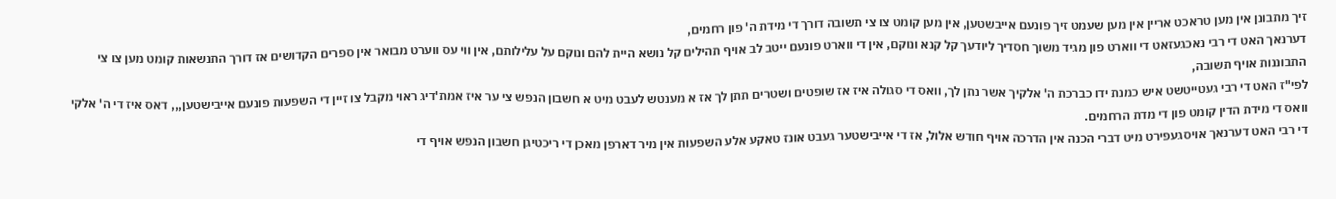זיך מתבונן אין מען טראכט אריין אין מען שעמט זיך פונעם אייבשטען, אין מען קומט צו צי תשובה דורך די מידת ה' פון רחמים,
דערנאך האט די רבי נאכגעזאט די ווארט פון מגיד משוך חסדיך ליודעך קל קנא ונוקם, אין די ווארט פונעם ייטב לב אויף תהילים קל נושא היית להם ונוקם על עלילותם, אין ווי עס ווערט מבואר אין ספרים הקדושים אז דורך התנשאות קומט מען צו צי התבוננות אויף תשובה,
לפי"ז האט די רבי געטייטשט איש כמנת ידו כברכת ה' אלקיך אשר נתן לך, וואס די סגולה איז אז שופטים ושטרים תתן לך אז א מענטש לעבט מיט א חשבון הנפש צי ער איז אמת'דיג ראוי מקבל צו זיין די השפעות פונעם אייבישטען,,, דאס איז די ה' אלקי וואס די מידת הדין קומט פון די מדת הרחמים.
די רבי האט דערנאך אויסגעפירט מיט דברי הכנה אין הדרכה אויף חודש אלול, אז די אייבישטער געבט אונז טאקע אלע השפעות אין מיר דארפן מאכן די ריכטיגן חשבון הנפש אויף די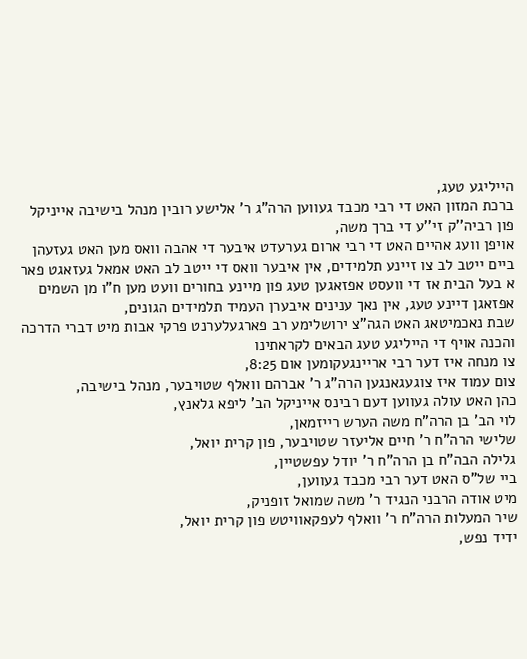הייליגע טעג,
ברכת המזון האט די רבי מכבד געווען הרה"ג ר' אלישע רובין מנהל בישיבה אייניקל פון רביה''ק זי''ע די ברך משה,
אויפן וועג אהיים האט די רבי ארום גערעדט איבער די אהבה וואס מען האט געזעהן ביים ייטב לב צו זיינע תלמידים, אין איבער וואס די ייטב לב האט אמאל געזאגט פאר א בעל הבית אז די וועסט אפזאגען טעג פון מיינע בחורים וועט מען ח"ו מן השמים אפזאגן דיינע טעג, אין נאך ענינים איבערן העמיד תלמידים הגונים,
שבת נאכמיטאג האט הגה"צ ירושלימע רב פארגעלערנט פרקי אבות מיט דברי הדרכה והכנה אויף די הייליגע טעג הבאים לקראתינו
צו מנחה איז דער רבי אריינגעקומען אום 8:25,
צום עמוד איז צוגעגאנגען הרה"ג ר' אברהם וואלף שטויבער, מנהל בישיבה,
כהן האט עולה געווען דעם רבינס אייניקל הב' ליפא גלאנץ,
לוי הב' בן הרה"ח משה הערש רייזמאן,
שלישי הרה"ח ר' חיים אליעזר שטויבער, פון קרית יואל,
גלילה הבה"ח בן הרה"ח ר' יודל עפשטיין,
ביי של"ס האט דער רבי מכבד געווען,
מיט אודה הרבני הנגיד ר' משה שמואל זופניק,
שיר המעלות הרה"ח ר' וואלף לעפקאוויטש פון קרית יואל,
ידיד נפש,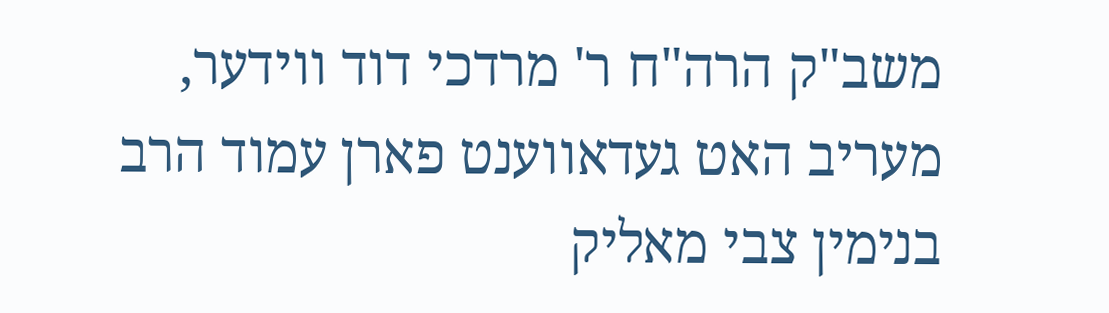משב"ק הרה"ח ר' מרדכי דוד ווידער,
מעריב האט געדאווענט פארן עמוד הרב בנימין צבי מאליק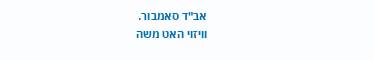אב"ד סאמבור.
וויזוי האט משה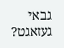גבאי געזאגט?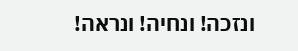ונזכה! ונחיה! ונראה!